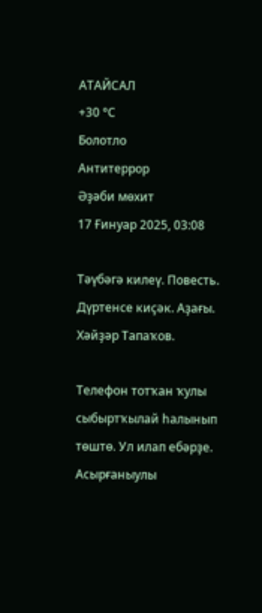АТАЙСАЛ
+30 °С
Болотло
Антитеррор
Әҙәби мѳхит
17 Ғинуар 2025, 03:08

Тәүбәгә килеү. Повесть. Дүртенсе киҫәк. Аҙағы. Хәйҙәр Тапаҡов.

Телефон тотҡан ҡулы сыбыртҡылай һалынып төштө. Ул илап ебәрҙе. Асырғаныулы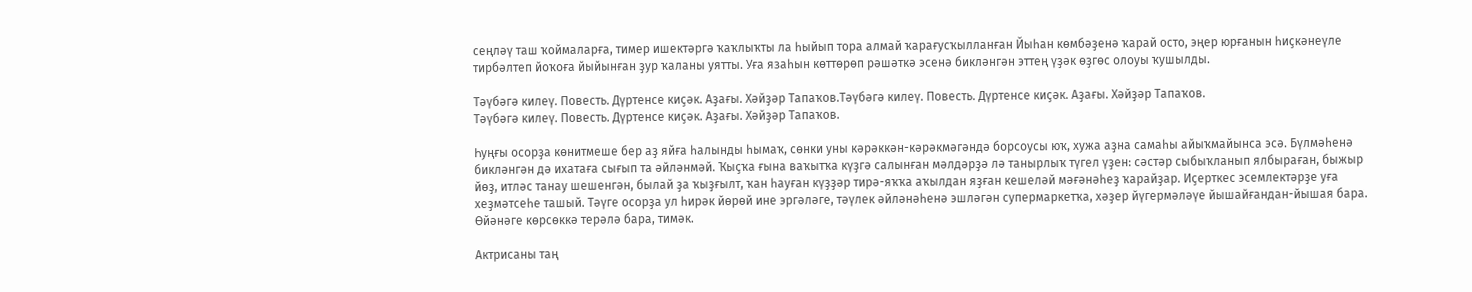сеңләү таш ҡоймаларға, тимер ишектәргә ҡаҡлыҡты ла һыйып тора алмай ҡарағусҡылланған Йыһан көмбәҙенә ҡарай осто, эңер юрғанын һиҫкәнеүле тирбәлтеп йоҡоға йыйынған ҙур ҡаланы уятты. Уға язаһын көттөрөп рәшәткә эсенә бикләнгән эттең үҙәк өҙгөс олоуы ҡушылды.

Тәүбәгә килеү. Повесть. Дүртенсе киҫәк. Аҙағы. Хәйҙәр Тапаҡов.Тәүбәгә килеү. Повесть. Дүртенсе киҫәк. Аҙағы. Хәйҙәр Тапаҡов.
Тәүбәгә килеү. Повесть. Дүртенсе киҫәк. Аҙағы. Хәйҙәр Тапаҡов.

Һуңғы осорҙа көнитмеше бер аҙ яйға һалынды һымаҡ, сөнки уны кәрәккән-кәрәкмәгәндә борсоусы юҡ, хужа аҙна самаһы айыҡмайынса эсә. Бүлмәһенә бикләнгән дә ихатаға сығып та әйләнмәй. Ҡыҫҡа ғына ваҡытҡа күҙгә салынған мәлдәрҙә лә танырлыҡ түгел үҙен: сәстәр сыбыҡланып ялбыраған, быжыр йөҙ, итләс танау шешенгән, былай ҙа ҡыҙғылт, ҡан һауған күҙҙәр тирә-яҡҡа аҡылдан яҙған кешеләй мәғәнәһеҙ ҡарайҙар. Иҫерткес эсемлектәрҙе уға хеҙмәтсеһе ташый. Тәүге осорҙа ул һирәк йөрөй ине эргәләге, тәүлек әйләнәһенә эшләгән супермаркетҡа, хәҙер йүгермәләүе йышайғандан-йышая бара. Өйәнәге көрсөккә терәлә бара, тимәк.

Актрисаны таң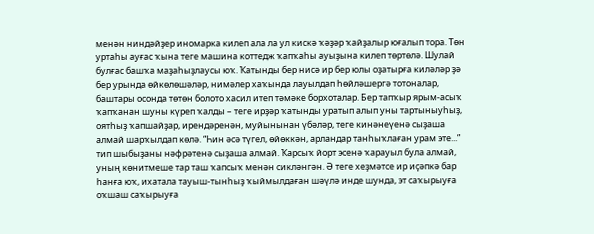менән ниндәйҙер иномарка килеп ала ла ул кискә ҡәҙәр ҡайҙалыр юғалып тора. Төн уртаһы ауғас ҡына теге машина коттедж ҡапҡаһы ауыҙына килеп төртөлә. Шулай булғас башҡа маҙаһыҙлаусы юҡ. Ҡатынды бер нисә ир бер юлы оҙатырға киләләр ҙә бер урында өйкөлөшәләр, нимәлер хаҡында лауылдап һөйләшергә тотоналар, баштары осонда төтөн болото хасил итеп тәмәке борхоталар. Бер тапҡыр ярым-асыҡ ҡапҡанан шуны күреп ҡалды – теге ирҙәр ҡатынды уратып алып уны тартыныуһыҙ, оятһыҙ ҡапшайҙар, ирендәренән, муйынынан үбәләр, теге кинәнеүенә сыҙаша алмай шарҡылдап көлә. “Һин әсә түгел, өйөккән, арландар танһыҡлаған урам эте...” тип шыбыҙаны нәфрәтенә сыҙаша алмай. Ҡарсыҡ йорт эсенә ҡарауыл була алмай, уның көнитмеше тар таш ҡапсыҡ менән сикләнгән. Ә теге хеҙмәтсе ир иҫәпкә бар һанға юҡ, ихатала тауыш-тынһыҙ ҡыймылдаған шәүлә инде шунда, эт саҡырыуға оҡшаш саҡырыуға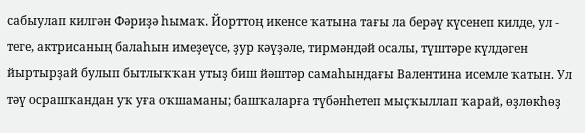сабыулап килгән Фәриҙә һымаҡ. Йорттоң икенсе ҡатына тағы ла берәү күсенеп килде, ул - теге, актрисаның балаһын имеҙеүсе, ҙур кәүҙәле, тирмәндәй осалы, түштәре күлдәген йыртырҙай булып бытлыҡҡан утыҙ биш йәштәр самаһындағы Валентина исемле ҡатын. Ул тәү осрашҡандан уҡ уға оҡшаманы; башҡаларға түбәнһетеп мыҫҡыллап ҡарай, өҙлөкһөҙ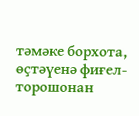тәмәке борхота, өҫтәүенә фиғел-торошонан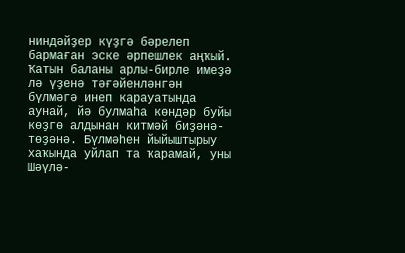ниндәйҙер күҙгә бәрелеп бармаған эске әрпешлек аңҡый. Ҡатын баланы арлы-бирле имеҙә лә үҙенә тәғәйенләнгән бүлмәгә инеп карауатында аунай, йә булмаһа көндәр буйы көҙгө алдынан китмәй биҙәнә-төҙәнә. Бүлмәһен йыйыштырыу хаҡында уйлап та ҡарамай, уны Шәүлә-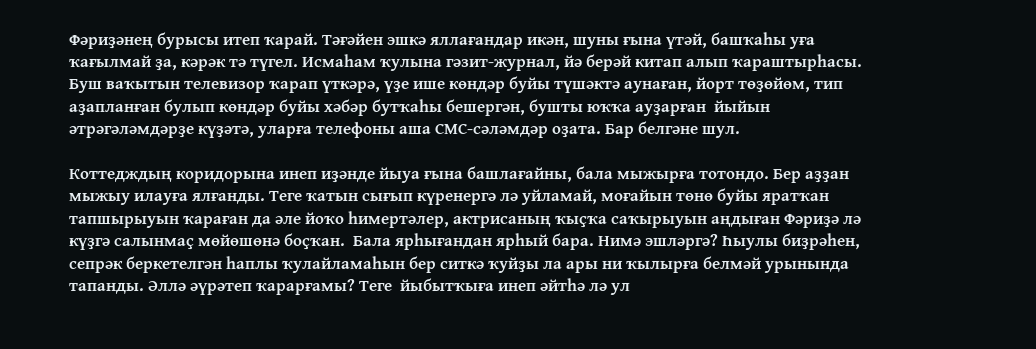Фәриҙәнең бурысы итеп ҡарай. Тәғәйен эшкә яллағандар икән, шуны ғына үтәй, башҡаһы уға ҡағылмай ҙа, кәрәк тә түгел. Исмаһам ҡулына гәзит-журнал, йә берәй китап алып ҡараштырһасы. Буш ваҡытын телевизор ҡарап үткәрә, үҙе ише көндәр буйы түшәктә аунаған, йорт төҙөйөм, тип аҙапланған булып көндәр буйы хәбәр бутҡаһы бешергән, бушты юҡҡа ауҙарған  йыйын әтрәгәләмдәрҙе күҙәтә, уларға телефоны аша СМС-сәләмдәр оҙата. Бар белгәне шул.

Коттедждың коридорына инеп иҙәнде йыуа ғына башлағайны, бала мыжырға тотондо. Бер аҙҙан мыжыу илауға ялғанды. Теге ҡатын сығып күренергә лә уйламай, моғайын төнө буйы яратҡан тапшырыуын ҡараған да әле йоҡо һимертәлер, актрисаның ҡыҫҡа саҡырыуын аңдыған Фәриҙә лә күҙгә салынмаҫ мөйөшөнә боҫҡан.  Бала ярһығандан ярһый бара. Нимә эшләргә? Һыулы биҙрәһен, сепрәк беркетелгән һаплы ҡулайламаһын бер ситкә ҡуйҙы ла ары ни ҡылырға белмәй урынында тапанды. Әллә әүрәтеп ҡарарғамы? Теге  йыбытҡыға инеп әйтһә лә ул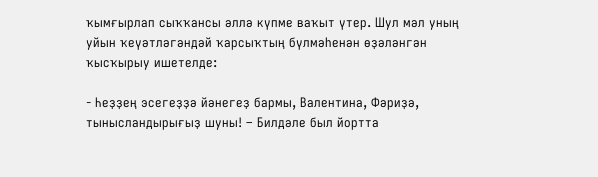ҡымғырлап сыҡҡансы әллә күпме ваҡыт үтер. Шул мәл уның уйын ҡеүәтләгәндәй ҡарсыҡтың бүлмәһенән өҙәләнгән ҡысҡырыу ишетелде:

- Һеҙҙең эсегеҙҙә йәнегеҙ бармы, Валентина, Фәриҙә, тынысландырығыҙ шуны! – Билдәле был йортта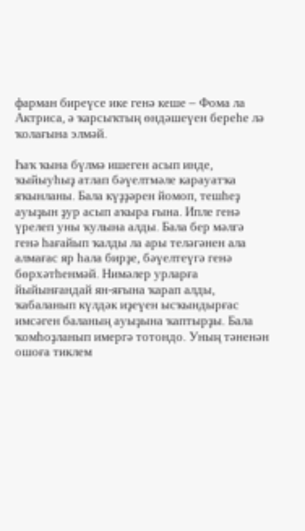фарман биреүсе ике генә кеше – Фома ла Актриса, ә ҡарсыҡтың өндәшеүен береһе лә ҡолағына элмәй.

Һаҡ ҡына бүлмә ишеген асып инде, ҡыйыуһыҙ атлап бәүелтмәле карауатҡа яҡынланы. Бала күҙҙәрен йомоп, тешһеҙ ауыҙын ҙур асып аҡыра ғына. Ипле генә үрелеп уны ҡулына алды. Бала бер мәлгә генә һағайып ҡалды ла ары теләгәнен ала алмағас яр һала бирҙе, бәүелтеүгә генә бөрхәтһенмәй. Нимәлер урларға йыйынғандай ян-яғына ҡарап алды, ҡабаланып күлдәк иҙеүен ысҡындырғас имсәген баланың ауыҙына ҡаптырҙы. Бала ҡомһоҙланып имергә тотондо. Уның тәненән ошоға тиклем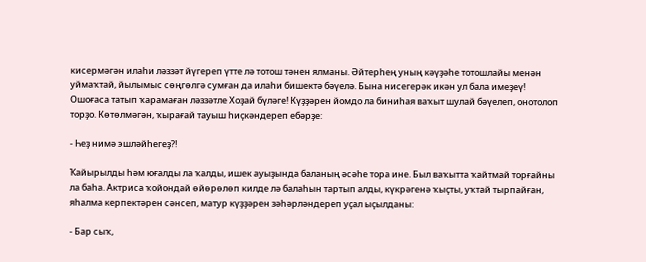кисермәгән илаһи ләззәт йүгереп үтте лә тотош тәнен ялманы. Әйтерһең уның кәүҙәһе тотошлайы менән уймаҡтай, йылымыс сөңгөлгә сумған да илаһи бишектә бәүелә. Бына нисегерәк икән ул бала имеҙеү! Ошоғаса татып ҡарамаған ләззәтле Хоҙай бүләге! Күҙҙәрен йомдо ла биниһая ваҡыт шулай бәүелеп, онотолоп торҙо. Көтөлмәгән, ҡырағай тауыш һиҫкәндереп ебәрҙе:

- Һеҙ нимә эшләйһегеҙ?!

Ҡайырылды һәм юғалды ла ҡалды, ишек ауыҙында баланың әсәһе тора ине. Был ваҡытта ҡайтмай торғайны ла баһа. Актриса ҡойондай өйөрөлөп килде лә балаһын тартып алды, күкрәгенә ҡыҫты, уҡтай тырпайған, яһалма керпектәрен сәнсеп, матур күҙҙәрен зәһәрләндереп уҫал ыҫылданы:

- Бар сыҡ,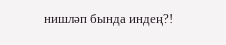нишләп бында индең?!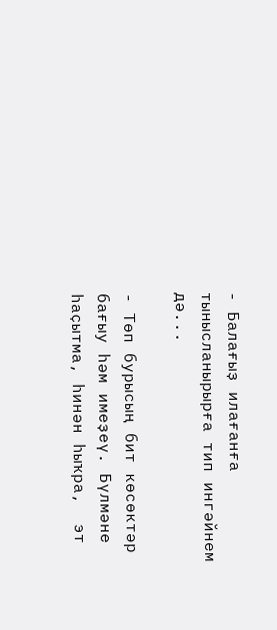- Балағыҙ илағанға тынысланырырға тип ингәйнем дә...

- Төп бурысың бит көсөктәр бағыу һәм имеҙеү. Бүлмәне һаҫытма, һинән һыҡра,  эт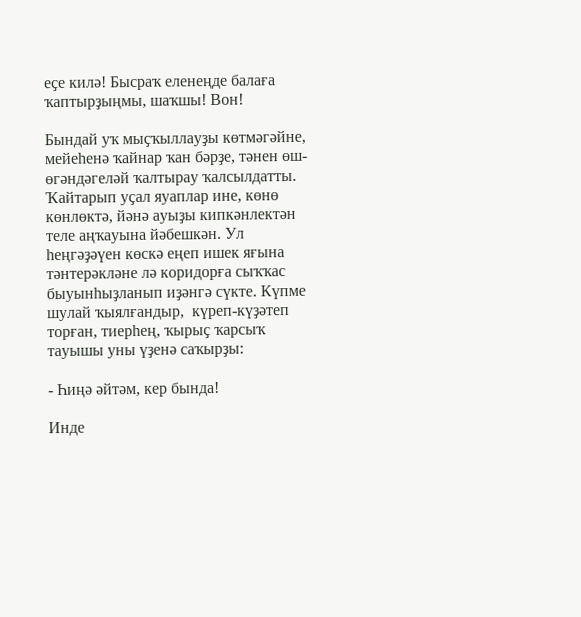еҫе килә! Бысраҡ еленеңде балаға ҡаптырҙыңмы, шаҡшы! Вон!

Бындай уҡ мыҫҡыллауҙы көтмәгәйне, мейеһенә ҡайнар ҡан бәрҙе, тәнен өш-өгәндәгеләй ҡалтырау ҡалсылдатты. Ҡайтарып уҫал яуаплар ине, көнө көнлөктә, йәнә ауыҙы кипкәнлектән  теле аңҡауына йәбешкән. Ул һеңгәҙәүен көскә еңеп ишек яғына тәнтерәкләне лә коридорға сыҡҡас быуынһыҙланып иҙәнгә сүкте. Күпме шулай ҡыялғандыр,  күреп-күҙәтеп торған, тиерһең, ҡырыҫ ҡарсыҡ тауышы уны үҙенә саҡырҙы:

- Һиңә әйтәм, кер бында!

Инде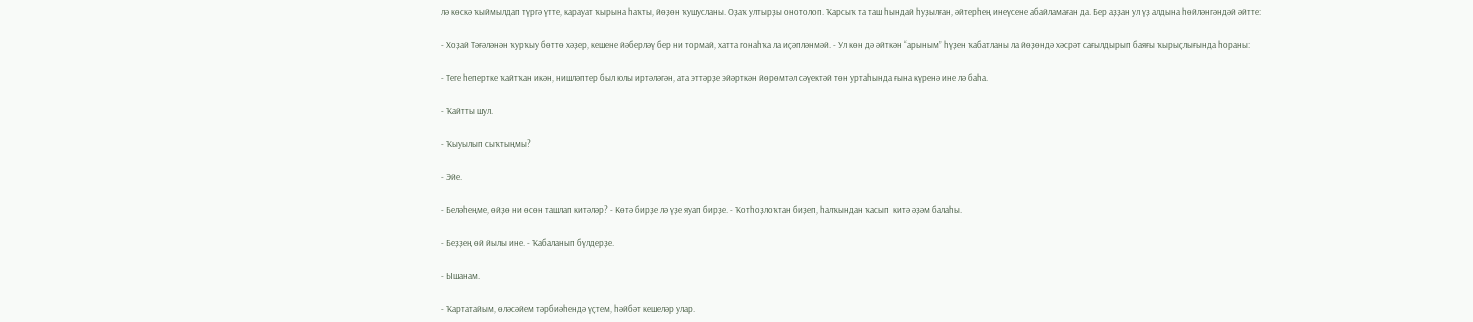лә көскә ҡыймылдап түргә үтте, карауат ҡырына һаҡты, йөҙөн ҡушусланы. Оҙаҡ ултырҙы онотолоп. Ҡарсыҡ та таш һындай һуҙылған, әйтерһең инеүсене абайламаған да. Бер аҙҙан ул үҙ алдына һөйләнгәндәй әйтте:

- Хоҙай Тәғәләнән ҡурҡыу бөттө хәҙер, кешене йәберләү бер ни тормай, хатта гонаһҡа ла иҫәпләнмәй. - Ул көн дә әйткән “арыным” һүҙен ҡабатланы ла йөҙөндә хәсрәт сағылдырып баяғы ҡырыҫлығында һораны:

- Теге һепертке ҡайтҡан икән, нишләптер был юлы иртәләгән, ата эттәрҙе эйәрткән йөрөмтәл сәүектәй төн уртаһында ғына күренә ине лә баһа.

- Ҡайтты шул.

- Ҡыуылып сыҡтыңмы?

- Эйе.

- Беләһеңме, өйҙө ни өсөн ташлап китәләр? - Көтә бирҙе лә үҙе яуап бирҙе. - Ҡотһоҙлоҡтан биҙеп, һалҡындан ҡасып  китә әҙәм балаһы.

- Беҙҙең өй йылы ине. - Ҡабаланып бүлдерҙе.

- Ышанам.

- Ҡартатайым, өләсәйем тәрбиәһендә үҫтем, һәйбәт кешеләр улар.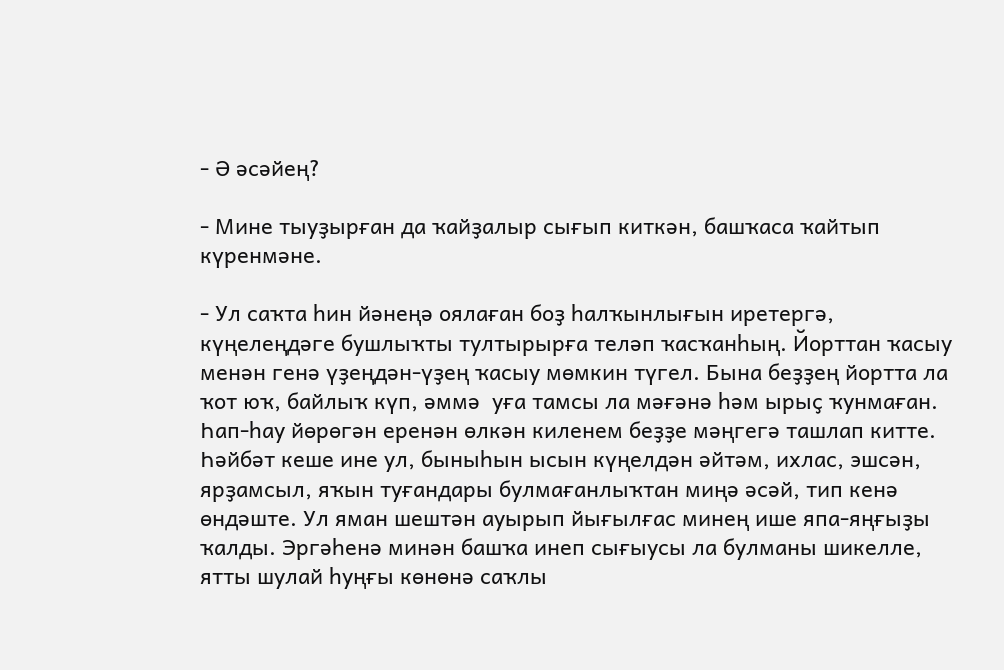- Ә әсәйең?

- Мине тыуҙырған да ҡайҙалыр сығып киткән, башҡаса ҡайтып күренмәне.

- Ул саҡта һин йәнеңә оялаған боҙ һалҡынлығын иретергә, күңелеңдәге бушлыҡты тултырырға теләп ҡасҡанһың. Йорттан ҡасыу менән генә үҙеңдән-үҙең ҡасыу мөмкин түгел. Бына беҙҙең йортта ла ҡот юҡ, байлыҡ күп, әммә  уға тамсы ла мәғәнә һәм ырыҫ ҡунмаған. Һап-һау йөрөгән еренән өлкән киленем беҙҙе мәңгегә ташлап китте. Һәйбәт кеше ине ул, быныһын ысын күңелдән әйтәм, ихлас, эшсән, ярҙамсыл, яҡын туғандары булмағанлыҡтан миңә әсәй, тип кенә өндәште. Ул яман шештән ауырып йығылғас минең ише япа-яңғыҙы ҡалды. Эргәһенә минән башҡа инеп сығыусы ла булманы шикелле, ятты шулай һуңғы көнөнә саҡлы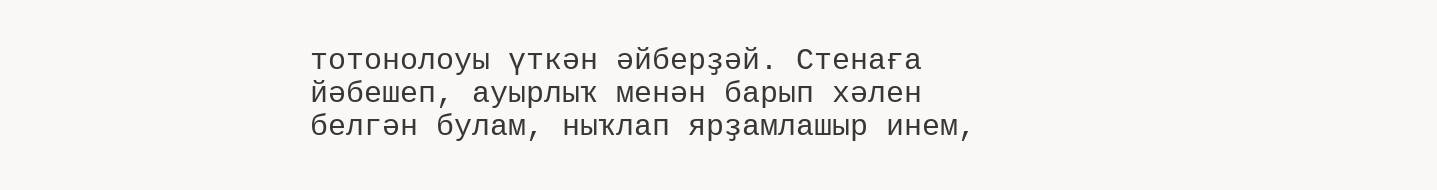тотонолоуы үткән әйберҙәй. Стенаға йәбешеп, ауырлыҡ менән барып хәлен белгән булам, ныҡлап ярҙамлашыр инем,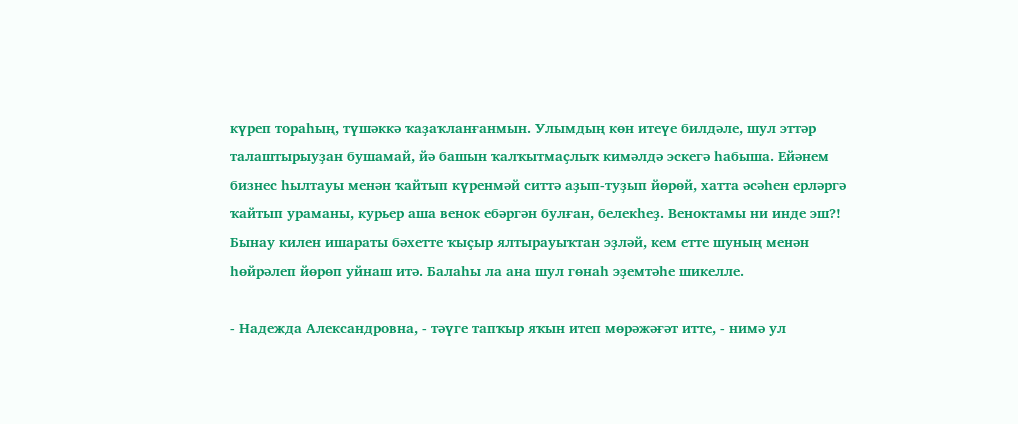күреп тораһың, түшәккә ҡаҙаҡланғанмын. Улымдың көн итеүе билдәле, шул эттәр талаштырыуҙан бушамай, йә башын ҡалҡытмаҫлыҡ кимәлдә эскегә һабыша. Ейәнем бизнес һылтауы менән ҡайтып күренмәй ситтә аҙып-туҙып йөрөй, хатта әсәһен ерләргә ҡайтып ураманы, курьер аша венок ебәргән булған, белекһеҙ. Веноктамы ни инде эш?! Бынау килен ишараты бәхетте ҡыҫыр ялтырауыҡтан эҙләй, кем етте шуның менән һөйрәлеп йөрөп уйнаш итә. Балаһы ла ана шул гөнаһ эҙемтәһе шикелле.

- Надежда Александровна, - тәүге тапҡыр яҡын итеп мөрәжәғәт итте, - нимә ул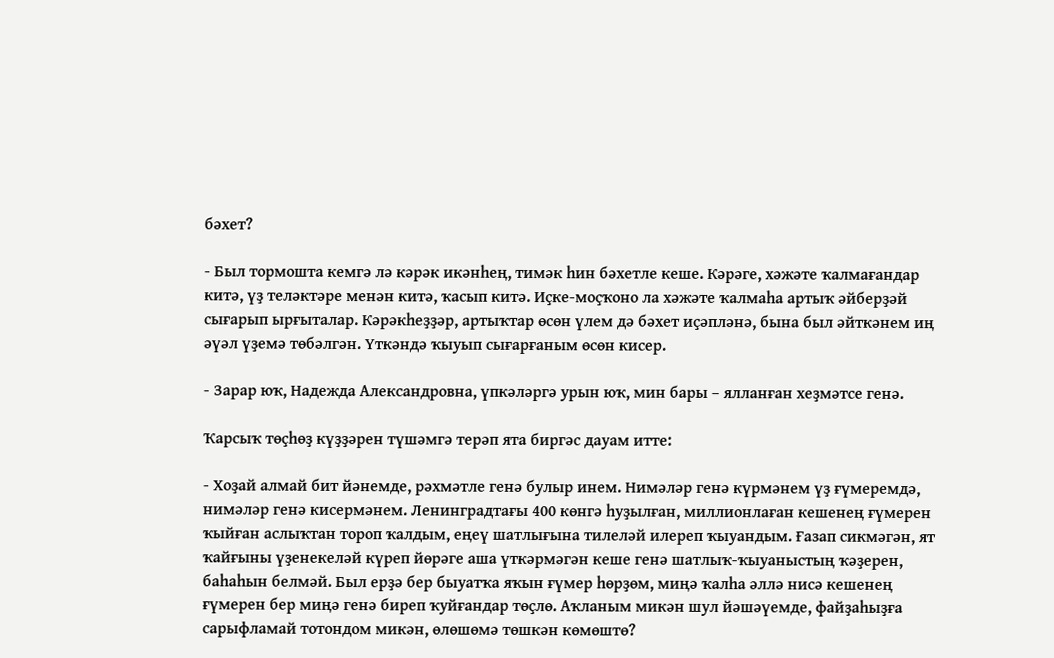бәхет?

- Был тормошта кемгә лә кәрәк икәнһең, тимәк һин бәхетле кеше. Кәрәге, хәжәте ҡалмағандар китә, үҙ теләктәре менән китә, ҡасып китә. Иҫке-моҫҡоно ла хәжәте ҡалмаһа артыҡ әйберҙәй сығарып ырғыталар. Кәрәкһеҙҙәр, артыҡтар өсөн үлем дә бәхет иҫәпләнә, бына был әйткәнем иң әүәл үҙемә төбәлгән. Үткәндә ҡыуып сығарғаным өсөн кисер.

- Зарар юҡ, Надежда Александровна, үпкәләргә урын юҡ, мин бары – ялланған хеҙмәтсе генә.

Ҡарсыҡ төҫһөҙ күҙҙәрен түшәмгә терәп ята биргәс дауам итте:

- Хоҙай алмай бит йәнемде, рәхмәтле генә булыр инем. Нимәләр генә күрмәнем үҙ ғүмеремдә, нимәләр генә кисермәнем. Ленинградтағы 400 көнгә һуҙылған, миллионлаған кешенең ғүмерен ҡыйған аслыҡтан тороп ҡалдым, еңеү шатлығына тилеләй илереп ҡыуандым. Ғазап сикмәгән, ят ҡайғыны үҙенекеләй күреп йөрәге аша үткәрмәгән кеше генә шатлыҡ-ҡыуаныстың ҡәҙерен, баһаһын белмәй. Был ерҙә бер быуатҡа яҡын ғүмер һөрҙөм, миңә ҡалһа әллә нисә кешенең ғүмерен бер миңә генә биреп ҡуйғандар төҫлө. Аҡланым микән шул йәшәүемде, файҙаһыҙға сарыфламай тотондом микән, өлөшөмә төшкән көмөштө?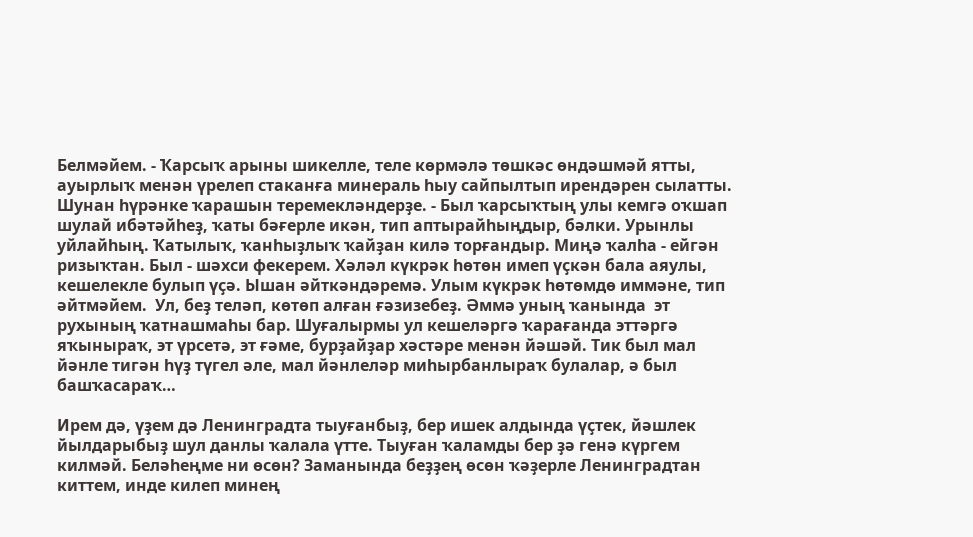Белмәйем. - Ҡарсыҡ арыны шикелле, теле көрмәлә төшкәс өндәшмәй ятты, ауырлыҡ менән үрелеп стаканға минераль һыу сайпылтып ирендәрен сылатты. Шунан һүрәнке ҡарашын теремекләндерҙе. - Был ҡарсыҡтың улы кемгә оҡшап шулай ибәтәйһеҙ, ҡаты бәғерле икән, тип аптырайһыңдыр, бәлки. Урынлы уйлайһың. Ҡатылыҡ, ҡанһыҙлыҡ ҡайҙан килә торғандыр. Миңә ҡалһа - ейгән ризыҡтан. Был - шәхси фекерем. Хәләл күкрәк һөтөн имеп үҫкән бала аяулы, кешелекле булып үҫә. Ышан әйткәндәремә. Улым күкрәк һөтөмдө иммәне, тип әйтмәйем.  Ул, беҙ теләп, көтөп алған ғәзизебеҙ. Әммә уның ҡанында  эт рухының ҡатнашмаһы бар. Шуғалырмы ул кешеләргә ҡарағанда эттәргә яҡыныраҡ, эт үрсетә, эт ғәме, бурҙайҙар хәстәре менән йәшәй. Тик был мал йәнле тигән һүҙ түгел әле, мал йәнлеләр миһырбанлыраҡ булалар, ә был башҡасараҡ…

Ирем дә, үҙем дә Ленинградта тыуғанбыҙ, бер ишек алдында үҫтек, йәшлек йылдарыбыҙ шул данлы ҡалала үтте. Тыуған ҡаламды бер ҙә генә күргем килмәй. Беләһеңме ни өсөн? Заманында беҙҙең өсөн ҡәҙерле Ленинградтан киттем, инде килеп минең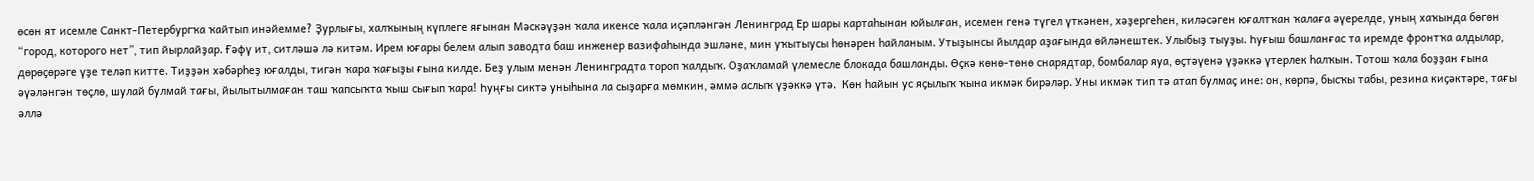өсөн ят исемле Санкт-Петербургҡа ҡайтып инәйемме? Ҙурлығы, халҡының күплеге яғынан Мәскәүҙән ҡала икенсе ҡала иҫәпләнгән Ленинград Ер шары картаһынан юйылған, исемен генә түгел үткәнен, хәҙергеһен, киләсәген юғалтҡан ҡалаға әүерелде, уның хаҡында бөгөн “город, которого нет”, тип йырлайҙар. Ғәфү ит, ситләшә лә китәм. Ирем юғары белем алып заводта баш инженер вазифаһында эшләне, мин уҡытыусы һөнәрен һайланым. Утыҙынсы йылдар аҙағында өйләнештек. Улыбыҙ тыуҙы. Һуғыш башланғас та иремде фронтҡа алдылар, дөрөҫөрәге үҙе теләп китте. Тиҙҙән хәбәрһеҙ юғалды, тигән ҡара ҡағыҙы ғына килде. Беҙ улым менән Ленинградта тороп ҡалдыҡ. Оҙаҡламай үлемесле блокада башланды. Өҫкә көнө-төнө снарядтар, бомбалар яуа, өҫтәүенә үҙәккә үтерлек һалҡын. Тотош ҡала боҙҙан ғына әүәләнгән төҫлө, шулай булмай тағы, йылытылмаған таш ҡапсыҡта ҡыш сығып ҡара! Һуңғы сиктә уныһына ла сыҙарға мөмкин, әммә аслыҡ үҙәккә үтә.  Көн һайын ус яҫылыҡ ҡына икмәк бирәләр. Уны икмәк тип тә атап булмаҫ ине: он, көрпә, бысҡы табы, резина киҫәктәре, тағы әллә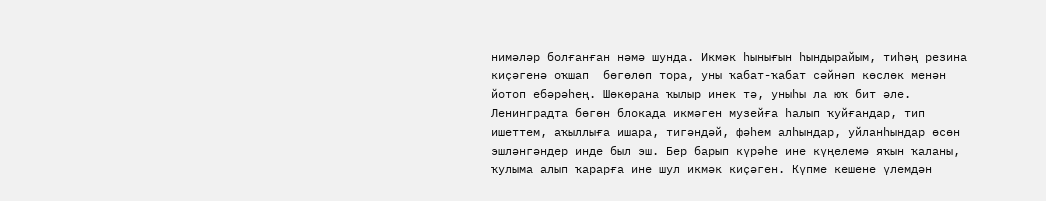нимәләр болғанған нәмә шунда. Икмәк һынығын һындырайым, тиһәң резина киҫәгенә оҡшап  бөгөлөп тора, уны ҡабат-ҡабат сәйнәп көслөк менән йотоп ебәрәһең. Шөкөрана ҡылыр инек тә, уныһы ла юҡ бит әле. Ленинградта бөгөн блокада икмәген музейға һалып ҡуйғандар, тип ишеттем, аҡыллыға ишара, тигәндәй, фәһем алһындар, уйланһындар өсөн эшләнгәндер инде был эш. Бер барып күрәһе ине күңелемә яҡын ҡаланы, ҡулыма алып ҡарарға ине шул икмәк киҫәген. Күпме кешене үлемдән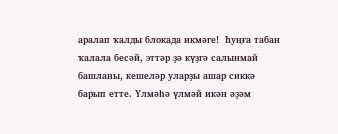аралап ҡалды блокада икмәге!  Һуңға табан ҡалала бесәй, эттәр ҙә күҙгә салынмай башланы, кешеләр уларҙы ашар сиккә барып етте. Үлмәһә үлмәй икән әҙәм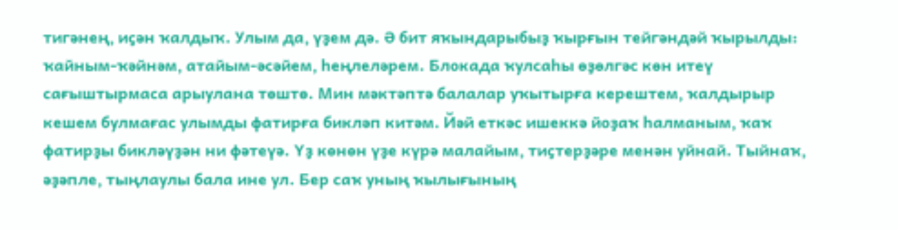тигәнең, иҫән ҡалдыҡ. Улым да, үҙем дә. Ә бит яҡындарыбыҙ ҡырғын тейгәндәй ҡырылды: ҡайным-ҡәйнәм, атайым-әсәйем, һеңлеләрем. Блокада ҡулсаһы өҙөлгәс көн итеү сағыштырмаса арыулана төштө. Мин мәктәптә балалар уҡытырға керештем, ҡалдырыр кешем булмағас улымды фатирға бикләп китәм. Йәй еткәс ишеккә йоҙаҡ һалманым, ҡаҡ фатирҙы бикләүҙән ни фәтеүә. Үҙ көнөн үҙе күрә малайым, тиҫтерҙәре менән уйнай. Тыйнаҡ, әҙәпле, тыңлаулы бала ине ул. Бер саҡ уның ҡылығының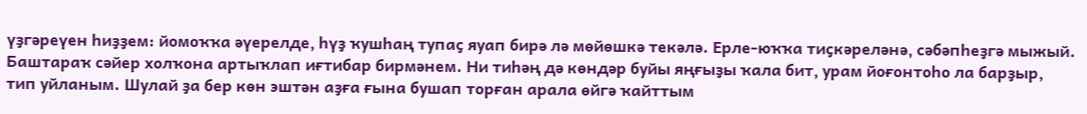үҙгәреүен һиҙҙем: йомоҡҡа әүерелде, һүҙ ҡушһаң тупаҫ яуап бирә лә мөйөшкә текәлә. Ерле-юҡҡа тиҫкәреләнә, сәбәпһеҙгә мыжый. Баштараҡ сәйер холҡона артыҡлап иғтибар бирмәнем. Ни тиһәң дә көндәр буйы яңғыҙы ҡала бит, урам йоғонтоһо ла барҙыр, тип уйланым. Шулай ҙа бер көн эштән аҙға ғына бушап торған арала өйгә ҡайттым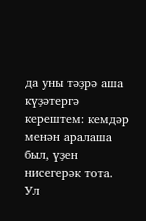да уны тәҙрә аша күҙәтергә керештем: кемдәр менән аралаша был, үҙен нисегерәк тота. Ул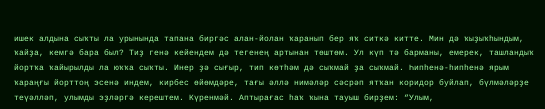ишек алдына сыҡты ла урынында тапана биргәс алан-йолан ҡаранып бер яҡ ситкә китте. Мин дә ҡыҙыҡһындым, ҡайҙа, кемгә бара был? Тиҙ генә кейендем дә тегенең артынан төштөм. Ул күп тә барманы, емерек, ташландыҡ йортҡа ҡайырылды ла юҡҡа сыҡты. Инер ҙә сығыр, тип көтһәм дә сыҡмай ҙа сыҡмай. Һипһенә-һипһенә ярым ҡараңғы йорттоң эсенә индем, кирбес өйөмдәре, тағы әллә нимәләр сәсрәп ятҡан коридор буйлап, бүлмәләрҙе теүәлләп, улымды эҙләргә керештем. Күренмәй. Аптырағас һаҡ ҡына тауыш бирҙем: “Улым,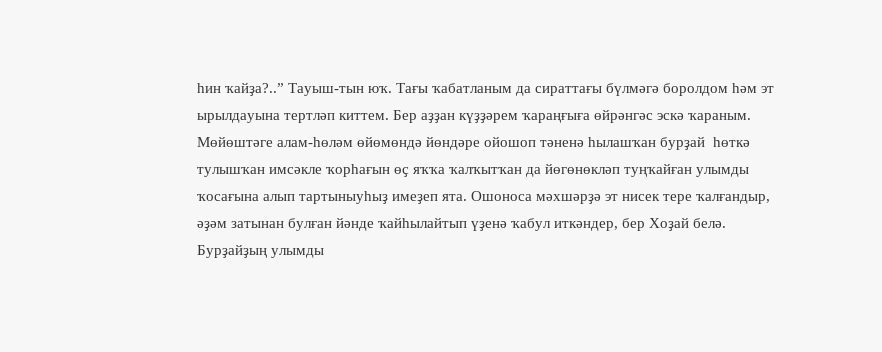һин ҡайҙа?..” Тауыш-тын юҡ. Тағы ҡабатланым да сираттағы бүлмәгә боролдом һәм эт ырылдауына тертләп киттем. Бер аҙҙан күҙҙәрем ҡараңғыға өйрәнгәс эскә ҡараным. Мөйөштәге алам-һөләм өйөмөндә йөндәре ойошоп тәненә һылашҡан бурҙай  һөткә тулышҡан имсәкле ҡорһағын өҫ яҡҡа ҡалҡытҡан да йөгөнөкләп туңҡайған улымды ҡосағына алып тартыныуһыҙ имеҙеп ята. Ошоноса мәхшәрҙә эт нисек тере ҡалғандыр, әҙәм затынан булған йәнде ҡайһылайтып үҙенә ҡабул иткәндер, бер Хоҙай белә. Бурҙайҙың улымды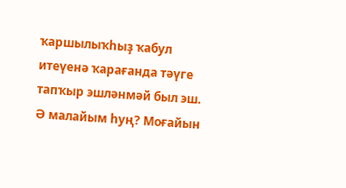ҡаршылыҡһыҙ ҡабул итеүенә ҡарағанда тәүге тапҡыр эшләнмәй был эш. Ә малайым һуң? Моғайын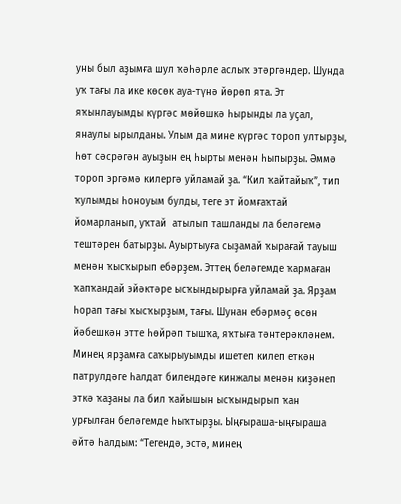уны был аҙымға шул ҡәһәрле аслыҡ этәргәндер. Шунда уҡ тағы ла ике көсөк ауа-түнә йөрөп ята. Эт яҡынлауымды күргәс мөйөшкә һырынды ла уҫал, янаулы ырылданы. Улым да мине күргәс тороп ултырҙы, һөт сәсрәгән ауыҙын ең һырты менән һыпырҙы. Әммә тороп эргәмә килергә уйламай ҙа. “Кил ҡайтайыҡ”, тип ҡулымды һоноуым булды, теге эт йомғаҡтай йомарланып, уҡтай  атылып ташланды ла беләгемә тештәрен батырҙы. Ауыртыуға сыҙамай ҡырағай тауыш менән ҡысҡырып ебәрҙем. Эттең беләгемде ҡармаған ҡапҡандай эйәктәре ысҡындырырға уйламай ҙа. Ярҙам һорап тағы ҡысҡырҙым, тағы. Шунан ебәрмәҫ өсөн йәбешкән этте һөйрәп тышҡа, яҡтыға тәнтерәкләнем. Минең ярҙамға саҡырыуымды ишетеп килеп еткән патрулдәге һалдат билендәге кинжалы менән киҙәнеп эткә ҡаҙаны ла бил ҡайышын ысҡындырып ҡан урғылған беләгемде һыҡтырҙы. Ыңғыраша-ыңғыраша әйтә һалдым: “Тегендә, эстә, минең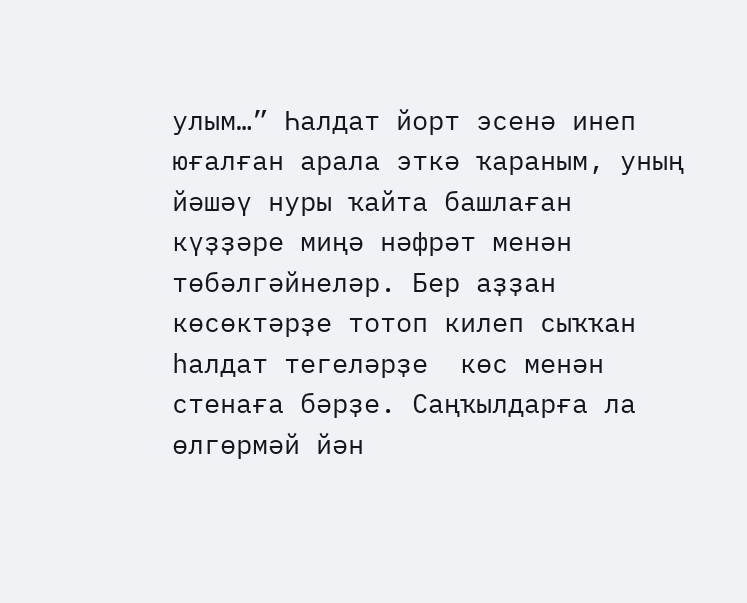улым…” Һалдат йорт эсенә инеп юғалған арала эткә ҡараным, уның йәшәү нуры ҡайта башлаған күҙҙәре миңә нәфрәт менән төбәлгәйнеләр. Бер аҙҙан көсөктәрҙе тотоп килеп сыҡҡан һалдат тегеләрҙе  көс менән стенаға бәрҙе. Саңҡылдарға ла өлгөрмәй йән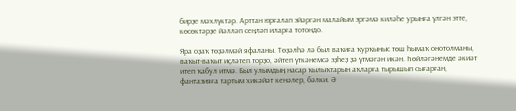бирҙе мәхлүктәр. Арттан юрғалап эйәргән малайым эргәмә киләһе урынға үлгән этте, көсөктәрҙе йәлләп сеңләп иларға тотондо.

Яра оҙаҡ төҙәлмәй яфаланы. Төҙәлһә лә был ваҡиға ҡурҡыныс төш һымаҡ онотолманы, ваҡыт-ваҡыт иҫләтеп торҙо, әйтеп үткәнемсә эҙһеҙ ҙә үтмәгән икән. Һөйләгәнемде әкиәт итеп ҡабул итмә. Был улымдың насар ҡылыҡтарын аҡларға тырышып сығарған, фантазияға тартым хикәйәт кенәлер, бәлки. Ә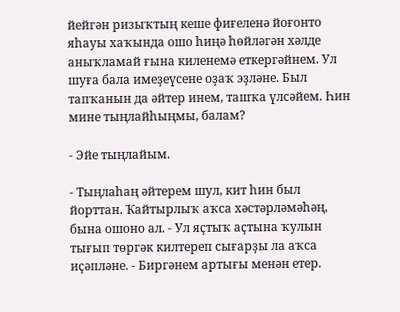йейгән ризыҡтың кеше фиғеленә йоғонто яһауы хаҡында ошо һиңә һөйләгән хәлде аныҡламай ғына киленемә еткергәйнем. Ул шуға бала имеҙеүсене оҙаҡ эҙләне. Был тапҡанын да әйтер инем, ташҡа үлсәйем. Һин мине тыңлайһыңмы, балам?

- Эйе тыңлайым.

- Тыңлаһаң әйтерем шул, кит һин был йорттан. Ҡайтырлыҡ аҡса хәстәрләмәһәң, бына ошоно ал. - Ул яҫтыҡ аҫтына ҡулын тығып төргәк килтереп сығарҙы ла аҡса иҫәпләне. - Биргәнем артығы менән етер.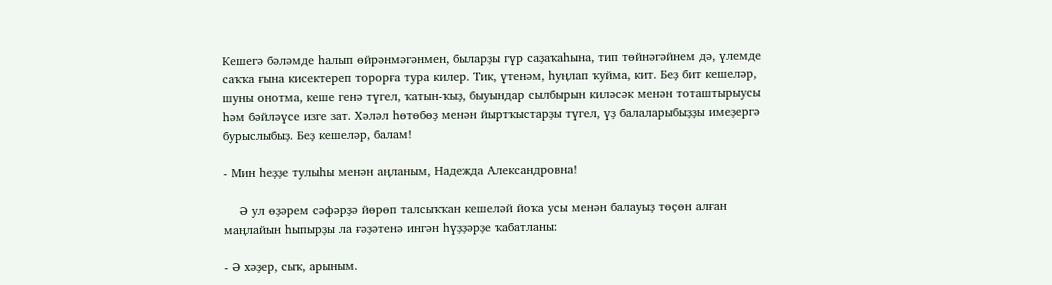Кешегә бәләмде һалып өйрәнмәгәнмен, быларҙы гүр саҙаҡаһына, тип төйнәгәйнем дә, үлемде саҡҡа ғына кисектереп торорға тура килер. Тик, үтенәм, һуңлап ҡуйма, кит. Беҙ бит кешеләр, шуны онотма, кеше генә түгел, ҡатын-ҡыҙ, быуындар сылбырын киләсәк менән тоташтырыусы һәм бәйләүсе изге зат. Хәләл һөтөбөҙ менән йыртҡыстарҙы түгел, үҙ балаларыбыҙҙы имеҙергә бурыслыбыҙ. Беҙ кешеләр, балам!

- Мин һеҙҙе тулыһы менән аңланым, Надежда Александровна!

    Ә ул өҙәрем сәфәрҙә йөрөп талсыҡҡан кешеләй йоҡа усы менән балауыҙ төҫөн алған маңлайын һыпырҙы ла ғәҙәтенә ингән һүҙҙәрҙе ҡабатланы:

- Ә хәҙер, сыҡ, арыным.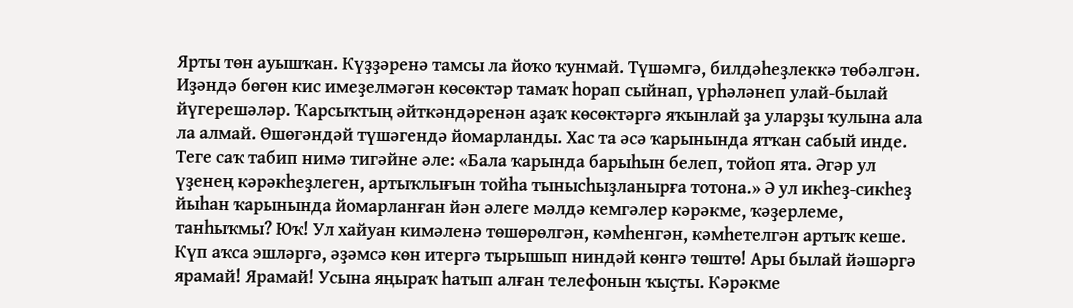Ярты төн ауышҡан. Күҙҙәренә тамсы ла йоҡо ҡунмай. Түшәмгә, билдәһеҙлеккә төбәлгән. Иҙәндә бөгөн кис имеҙелмәгән көсөктәр тамаҡ һорап сыйнап, үрһәләнеп улай-былай йүгерешәләр. Ҡарсыҡтың әйткәндәренән аҙаҡ көсөктәргә яҡынлай ҙа уларҙы ҡулына ала ла алмай. Өшөгәндәй түшәгендә йомарланды. Хас та әсә ҡарынында ятҡан сабый инде. Теге саҡ табип нимә тигәйне әле: «Бала ҡарында барыһын белеп, тойоп ята. Әгәр ул үҙенең кәрәкһеҙлеген, артыҡлығын тойһа тынысһыҙланырға тотона.» Ә ул икһеҙ-сикһеҙ йыһан ҡарынында йомарланған йән әлеге мәлдә кемгәлер кәрәкме, ҡәҙерлеме, танһыҡмы? Юҡ! Ул хайуан кимәленә төшөрөлгән, кәмһенгән, кәмһетелгән артыҡ кеше. Күп аҡса эшләргә, әҙәмсә көн итергә тырышып ниндәй көнгә төштө! Ары былай йәшәргә ярамай! Ярамай! Усына яңыраҡ һатып алған телефонын ҡыҫты. Кәрәкме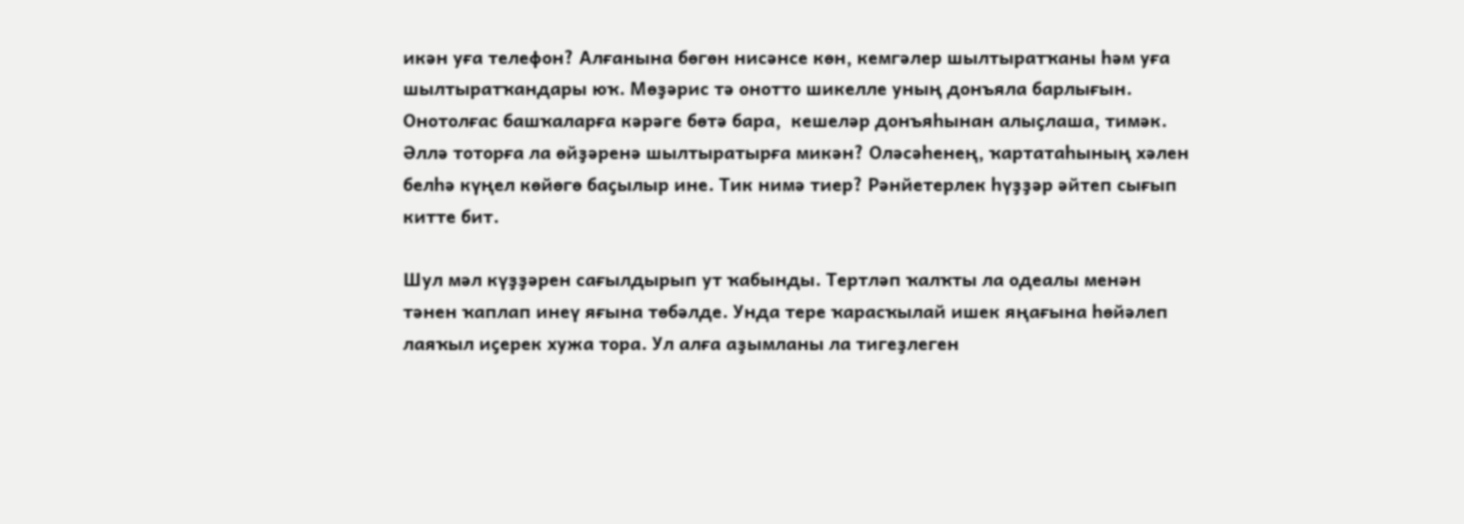икән уға телефон? Алғанына бөгөн нисәнсе көн, кемгәлер шылтыратҡаны һәм уға шылтыратҡандары юҡ. Мөҙәрис тә онотто шикелле уның донъяла барлығын. Онотолғас башҡаларға кәрәге бөтә бара,  кешеләр донъяһынан алыҫлаша, тимәк. Әллә тоторға ла өйҙәренә шылтыратырға микән? Оләсәһенең, ҡартатаһының хәлен белһә күңел көйөгө баҫылыр ине. Тик нимә тиер? Рәнйетерлек һүҙҙәр әйтеп сығып китте бит.

Шул мәл күҙҙәрен сағылдырып ут ҡабынды. Тертләп ҡалҡты ла одеалы менән тәнен ҡаплап инеү яғына төбәлде. Унда тере ҡарасҡылай ишек яңағына һөйәлеп лаяҡыл иҫерек хужа тора. Ул алға аҙымланы ла тигеҙлеген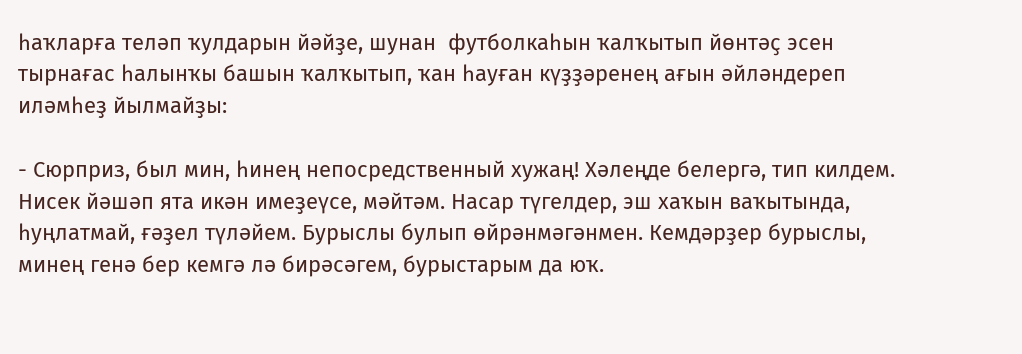һаҡларға теләп ҡулдарын йәйҙе, шунан  футболкаһын ҡалҡытып йөнтәҫ эсен тырнағас һалынҡы башын ҡалҡытып, ҡан һауған күҙҙәренең ағын әйләндереп иләмһеҙ йылмайҙы:

- Сюрприз, был мин, һинең непосредственный хужаң! Хәлеңде белергә, тип килдем. Нисек йәшәп ята икән имеҙеүсе, мәйтәм. Насар түгелдер, эш хаҡын ваҡытында, һуңлатмай, ғәҙел түләйем. Бурыслы булып өйрәнмәгәнмен. Кемдәрҙер бурыслы, минең генә бер кемгә лә бирәсәгем, бурыстарым да юҡ.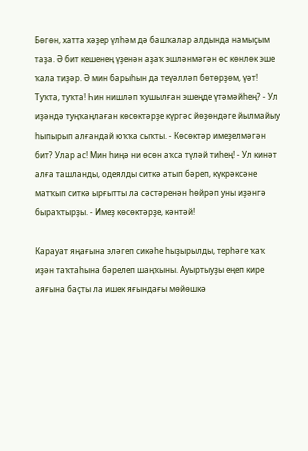Бөгөн, хатта хәҙер үлһәм дә башҡалар алдында намыҫым таҙа. Ә бит кешенең үҙенән аҙаҡ эшләнмәгән өс көнлөк эше ҡала тиҙәр. Ә мин барыһын да теүәлләп бөтөрҙөм, үәт! Туҡта, туҡта! Һин нишләп ҡушылған эшеңде үтәмәйһең? - Ул иҙәндә туңҡаңлаған көсөктәрҙе күргәс йөҙөндәге йылмайыу һыпырып алғандай юҡҡа сыҡты. - Көсөктәр имеҙелмәгән бит? Улар ас! Мин һиңә ни өсөн аҡса түләй тиһең! - Ул кинәт алға ташланды, одеялды ситкә атып бәреп, күкрәксәне матҡып ситкә ырғытты ла сәстәренән һөйрәп уны иҙәнгә быраҡтырҙы. - Имеҙ көсөктәрҙе, кәнтәй!

Карауат яңағына эләгеп сикәһе һыҙырылды, терһәге ҡаҡ иҙән таҡтаһына бәрелеп шаңҡыны. Ауыртыуҙы еңеп кире аяғына баҫты ла ишек яғындағы мөйөшкә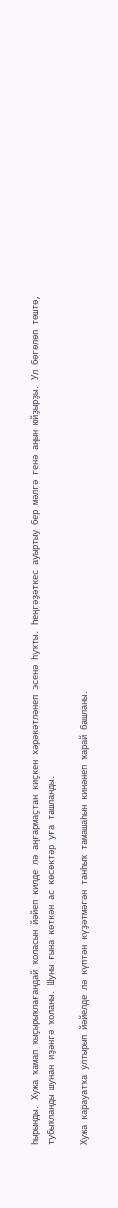һырынды. Хужа ҡамап ҡыҫырыҡлағандай ҡоласын йәйеп килде лә аңғармаҫтан киҫкен хәрәкәтләнеп эсенә һуҡты. Һеңгәҙәткес ауыртыу бер мәлгә генә аңын юйҙырҙы. Ул бөгөлөп төштө, тубыҡланды шунан иҙәнгә ҡоланы. Шуны ғына көткән ас көсөктәр уға ташланды.

Хужа карауатҡа ултырып йәйелде лә күптән күҙәтмәгән танһыҡ тамашаһын кинәнеп ҡарай башланы.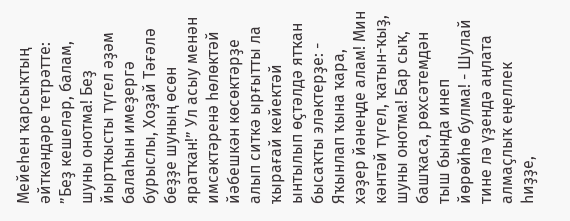Мейеһен ҡарсыҡтың әйткәндәре тетрәтте: ”Беҙ кешеләр, балам, шуны онотма! Беҙ йыртҡысты түгел әҙәм балаһын имеҙергә бурыслы, Хоҙай Тәғәлә беҙҙе шуның өсөн яратҡан!” Ул асыу менән имсәктәренә һөлөктәй йәбешкән көсөктәрҙе алып ситкә ырғытты ла ҡырағай кейектәй ынтылып өҫтәлдә ятҡан бысаҡты эләктерҙе: - Яҡынлап ҡына ҡара, хәҙер йәнеңде алам! Мин кәнтәй түгел, ҡатын-ҡыҙ, шуны онотма! Бар сыҡ, башҡаса, рөхсәтемдән тыш бында инеп йөрөйһө булма! - Шулай тине лә үҙендә аңлата алмаҫлыҡ еңеллек һиҙҙе,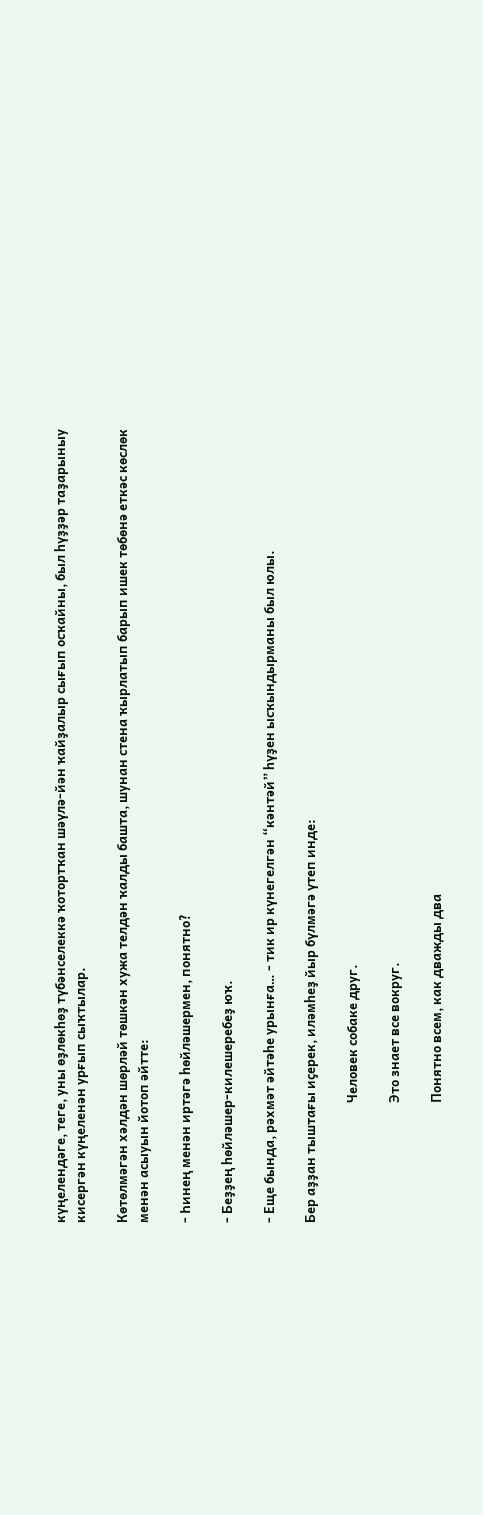күңелендәге, теге, уны өҙлөкһөҙ түбәнселеккә ҡотортҡан шәүлә-йән ҡайҙалыр сығып осҡайны, был һүҙҙәр таҙарыныу кисергән күңеленән урғып сыҡтылар.

Көтөлмәгән хәлдән шөрләй төшкән хужа телдән ҡалды башта, шунан стена ҡырлатып барып ишек төбөнә еткәс көслөк менән асыуын йотоп әйтте:

- Һинең менән иртәгә һөйләшермен, понятно?

- Беҙҙең һөйләшер-килешеребеҙ юҡ.

- Еще бында, рәхмәт әйтәһе урынға… - тик ир күнегелгән “кәнтәй” һүҙен ысҡындырманы был юлы.

Бер аҙҙан тыштағы иҫерек, иләмһеҙ йыр бүлмәгә үтеп инде:

                                        Человек собаке друг.

                                        Это знает все вокруг.

                                        Понятно всем, как дважды два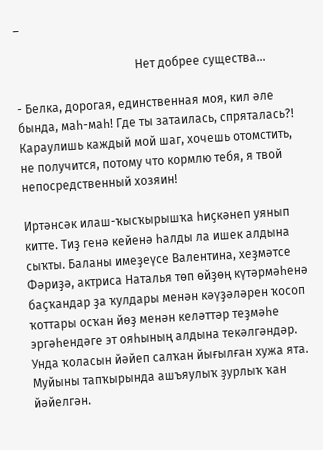–

                                        Нет добрее существа...

- Белка, дорогая, единственная моя, кил әле бында, маһ-маһ! Где ты затаилась, спряталась?! Караулишь каждый мой шаг, хочешь отомстить, не получится, потому что кормлю тебя, я твой непосредственный хозяин!

Иртәнсәк илаш-ҡысҡырышҡа һиҫкәнеп уянып китте. Тиҙ генә кейенә һалды ла ишек алдына сыҡты. Баланы имеҙеүсе Валентина, хеҙмәтсе Фәриҙә, актриса Наталья төп өйҙөң күтәрмәһенә баҫҡандар ҙа ҡулдары менән кәүҙәләрен ҡосоп ҡоттары осҡан йөҙ менән келәттәр теҙмәһе эргәһендәге эт ояһының алдына текәлгәндәр. Унда ҡоласын йәйеп салҡан йығылған хужа ята. Муйыны тапҡырында ашъяулыҡ ҙурлыҡ ҡан йәйелгән.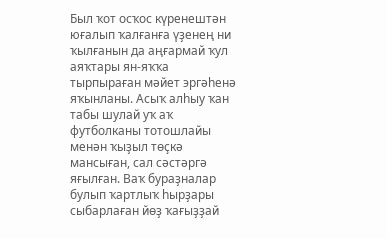Был ҡот осҡос күренештән юғалып ҡалғанға үҙенең ни ҡылғанын да аңғармай ҡул аяҡтары ян-яҡҡа тырпыраған мәйет эргәһенә яҡынланы. Асыҡ алһыу ҡан табы шулай уҡ аҡ футболканы тотошлайы менән ҡыҙыл төҫкә мансыған, сал сәстәргә яғылған. Ваҡ бураҙналар булып ҡартлыҡ һырҙары сыбарлаған йөҙ ҡағыҙҙай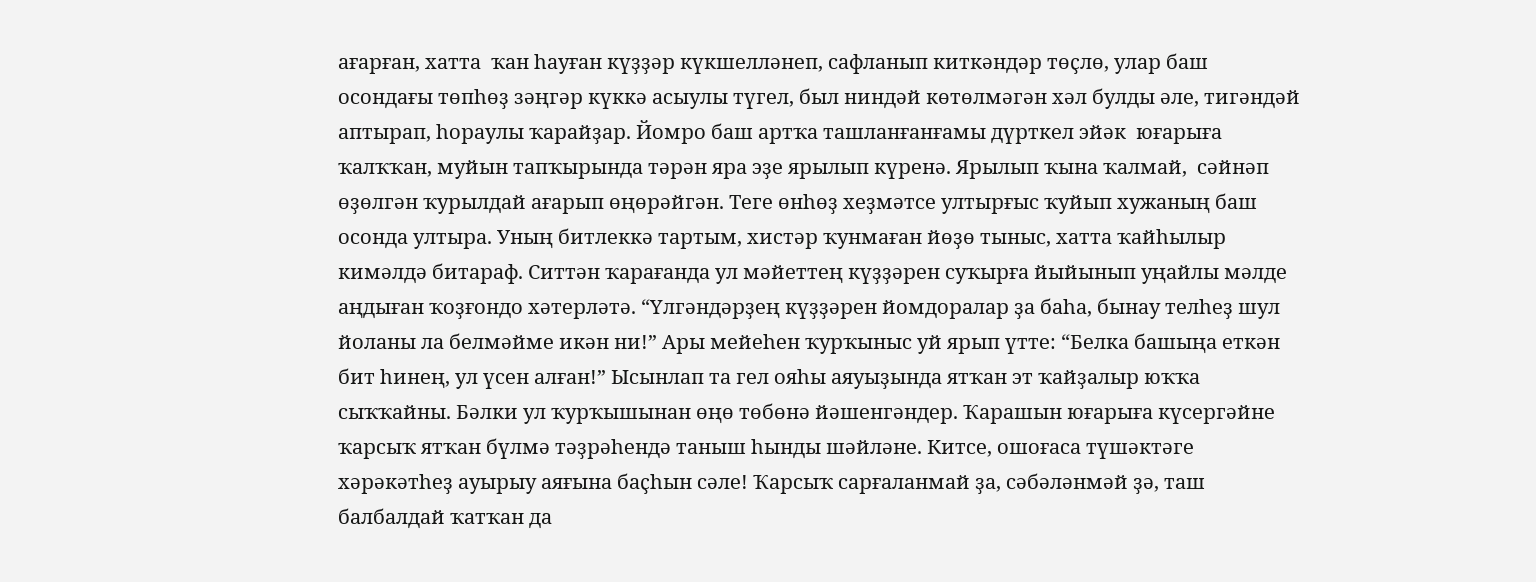ағарған, хатта  ҡан һауған күҙҙәр күкшелләнеп, сафланып киткәндәр төҫлө, улар баш осондағы төпһөҙ зәңгәр күккә асыулы түгел, был ниндәй көтөлмәгән хәл булды әле, тигәндәй аптырап, һораулы ҡарайҙар. Йомро баш артҡа ташланғанғамы дүрткел эйәк  юғарыға ҡалҡҡан, муйын тапҡырында тәрән яра эҙе ярылып күренә. Ярылып ҡына ҡалмай,  сәйнәп өҙөлгән ҡурылдай ағарып өңөрәйгән. Теге өнһөҙ хеҙмәтсе ултырғыс ҡуйып хужаның баш осонда ултыра. Уның битлеккә тартым, хистәр ҡунмаған йөҙө тыныс, хатта ҡайһылыр кимәлдә битараф. Ситтән ҡарағанда ул мәйеттең күҙҙәрен суҡырға йыйынып уңайлы мәлде аңдыған ҡоҙғондо хәтерләтә. “Үлгәндәрҙең күҙҙәрен йомдоралар ҙа баһа, бынау телһеҙ шул йоланы ла белмәйме икән ни!” Ары мейеһен ҡурҡыныс уй ярып үтте: “Белка башыңа еткән бит һинең, ул үсен алған!” Ысынлап та гел ояһы аяуыҙында ятҡан эт ҡайҙалыр юҡҡа сыҡҡайны. Бәлки ул ҡурҡышынан өңө төбөнә йәшенгәндер. Ҡарашын юғарыға күсергәйне ҡарсыҡ ятҡан бүлмә тәҙрәһендә таныш һынды шәйләне. Китсе, ошоғаса түшәктәге хәрәкәтһеҙ ауырыу аяғына баҫһын сәле! Ҡарсыҡ сарғаланмай ҙа, сәбәләнмәй ҙә, таш балбалдай ҡатҡан да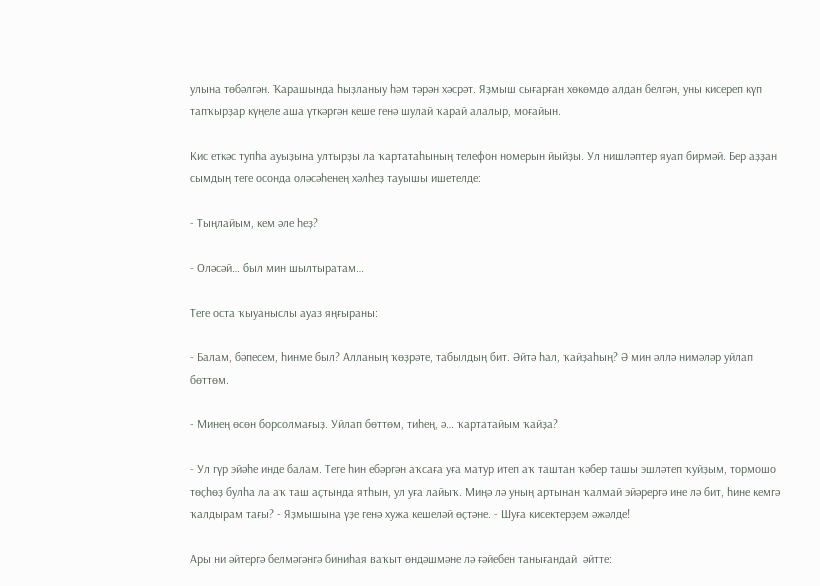улына төбәлгән. Ҡарашында һыҙланыу һәм тәрән хәсрәт. Яҙмыш сығарған хөкөмдө алдан белгән, уны кисереп күп тапҡырҙар күңеле аша үткәргән кеше генә шулай ҡарай алалыр, моғайын.

Кис еткәс тупһа ауыҙына ултырҙы ла ҡартатаһының телефон номерын йыйҙы. Ул нишләптер яуап бирмәй. Бер аҙҙан сымдың теге осонда оләсәһенең хәлһеҙ тауышы ишетелде:

- Тыңлайым, кем әле һеҙ?

- Оләсәй… был мин шылтыратам…

Теге оста ҡыуаныслы ауаз яңғыраны:

- Балам, бәпесем, һинме был? Алланың ҡөҙрәте, табылдың бит. Әйтә һал, ҡайҙаһың? Ә мин әллә нимәләр уйлап бөттөм.

- Минең өсөн борсолмағыҙ. Уйлап бөттөм, тиһең, ә… ҡартатайым ҡайҙа?

- Ул гүр эйәһе инде балам. Теге һин ебәргән аҡсаға уға матур итеп аҡ таштан ҡәбер ташы эшләтеп ҡуйҙым, тормошо төҫһөҙ булһа ла аҡ таш аҫтында ятһын, ул уға лайыҡ. Миңә лә уның артынан ҡалмай эйәрергә ине лә бит, һине кемгә ҡалдырам тағы? - Яҙмышына үҙе генә хужа кешеләй өҫтәне. - Шуға кисектерҙем әжәлде!

Ары ни әйтергә белмәгәнгә биниһая ваҡыт өндәшмәне лә ғәйебен танығандай  әйтте: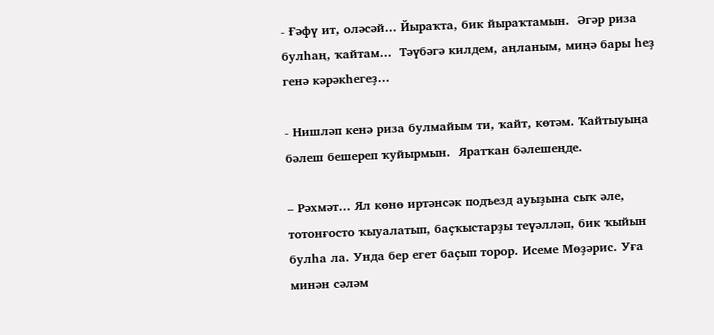- Ғәфү ит, оләсәй… Йыраҡта, бик йыраҡтамын.  Әгәр риза булһаң, ҡайтам…  Тәүбәгә килдем, аңланым, миңә бары һеҙ генә кәрәкһегеҙ…

- Нишләп кенә риза булмайым ти, ҡайт, көтәм. Ҡайтыуыңа бәлеш бешереп ҡуйырмын.  Яратҡан бәлешеңде.

– Рәхмәт… Ял көнө иртәнсәк подъезд ауыҙына сыҡ әле, тотонғосто ҡыуалатып, баҫҡыстарҙы теүәлләп, бик ҡыйын булһа ла. Унда бер егет баҫып торор. Исеме Мөҙәрис. Уға минән сәләм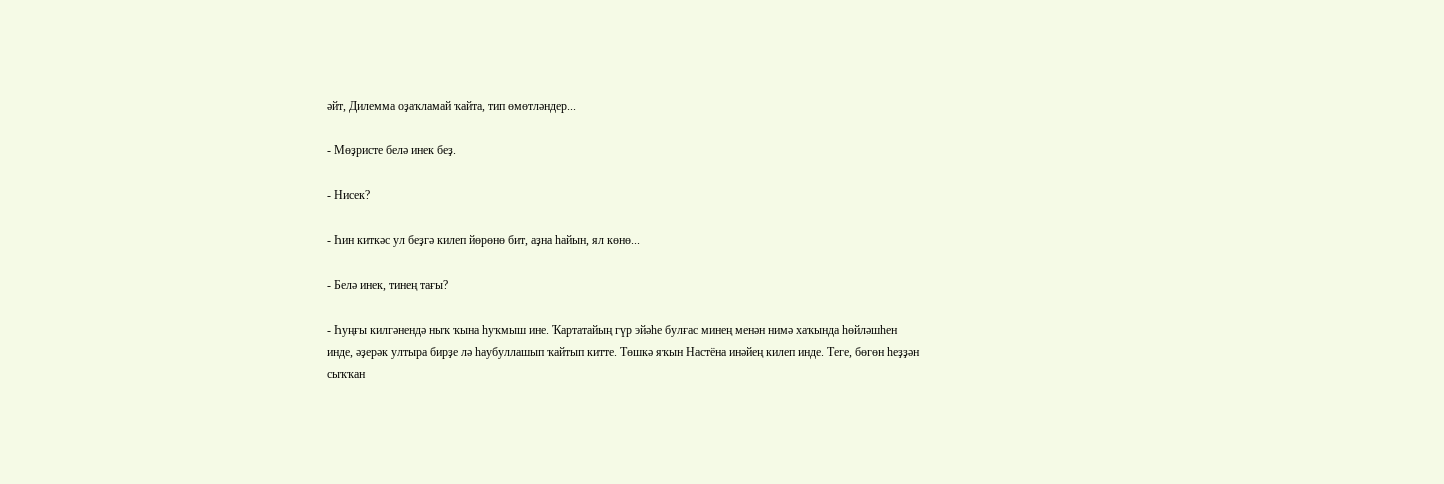әйт, Дилемма оҙаҡламай ҡайта, тип өмөтләндер...

- Мөҙристе белә инек беҙ.

- Нисек?

- Һин киткәс ул беҙгә килеп йөрөнө бит, аҙна һайын, ял көнө...

- Белә инек, тинең тағы?

- Һуңғы килгәнендә ныҡ ҡына һуҡмыш ине. Ҡартатайың гүр эйәһе булғас минең менән нимә хаҡында һөйләшһен инде, әҙерәк ултыра бирҙе лә һаубуллашып ҡайтып китте. Төшкә яҡын Настёна инәйең килеп инде. Теге, бөгөн һеҙҙән сыҡҡан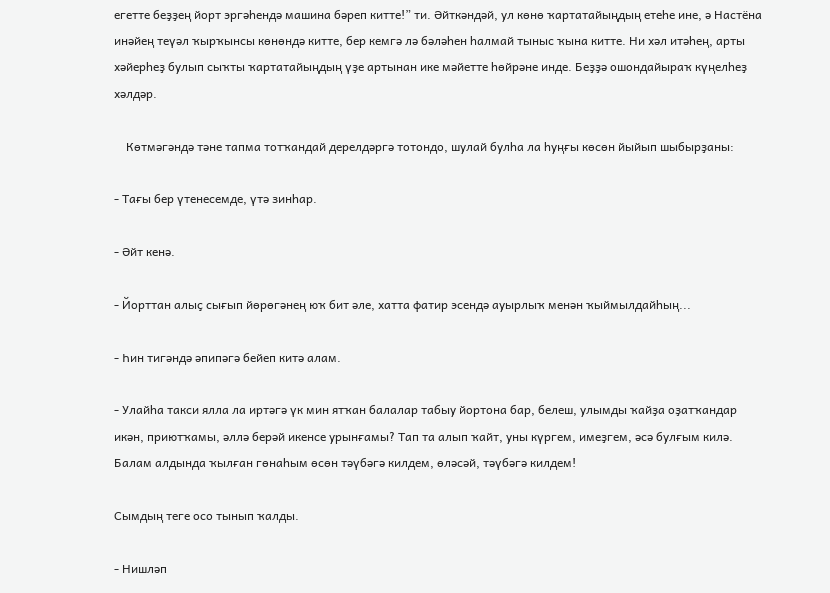егетте беҙҙең йорт эргәһендә машина бәреп китте!” ти. Әйткәндәй, ул көнө ҡартатайыңдың етеһе ине, ә Настёна инәйең теүәл ҡырҡынсы көнөндә китте, бер кемгә лә бәләһен һалмай тыныс ҡына китте. Ни хәл итәһең, арты хәйерһеҙ булып сыҡты ҡартатайыңдың үҙе артынан ике мәйетте һөйрәне инде. Беҙҙә ошондайыраҡ күңелһеҙ хәлдәр.

    Көтмәгәндә тәне тапма тотҡандай дерелдәргә тотондо, шулай булһа ла һуңғы көсөн йыйып шыбырҙаны:

- Тағы бер үтенесемде, үтә зинһар.

- Әйт кенә.

- Йорттан алыҫ сығып йөрөгәнең юҡ бит әле, хатта фатир эсендә ауырлыҡ менән ҡыймылдайһың...

- Һин тигәндә әпипәгә бейеп китә алам.

- Улайһа такси ялла ла иртәгә үк мин ятҡан балалар табыу йортона бар, белеш, улымды ҡайҙа оҙатҡандар икән, приютҡамы, әллә берәй икенсе урынғамы? Тап та алып ҡайт, уны күргем, имеҙгем, әсә булғым килә. Балам алдында ҡылған гөнаһым өсөн тәүбәгә килдем, өләсәй, тәүбәгә килдем!

Сымдың теге осо тынып ҡалды.

- Нишләп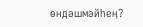өндәшмәйһең?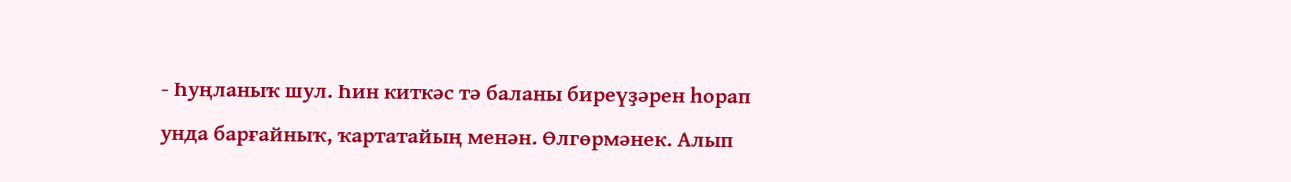- Һуңланыҡ шул. Һин киткәс тә баланы биреүҙәрен һорап унда барғайныҡ, ҡартатайың менән. Өлгөрмәнек. Алып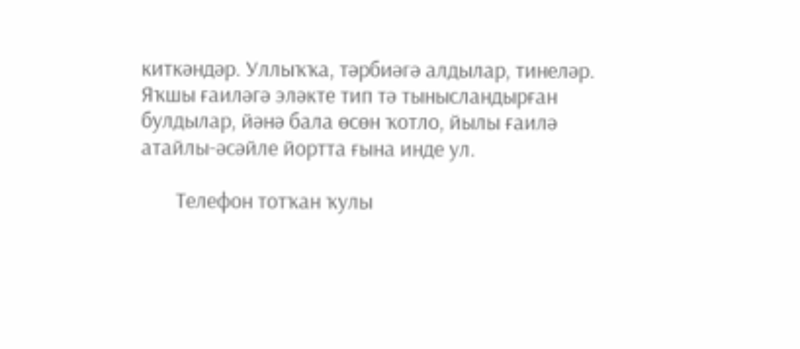киткәндәр. Уллыҡҡа, тәрбиәгә алдылар, тинеләр. Яҡшы ғаиләгә эләкте тип тә тынысландырған булдылар, йәнә бала өсөн ҡотло, йылы ғаилә атайлы-әсәйле йортта ғына инде ул.

       Телефон тотҡан ҡулы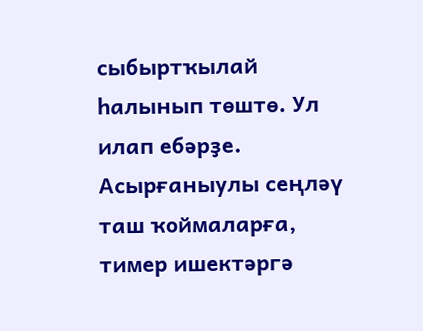сыбыртҡылай һалынып төштө. Ул илап ебәрҙе. Асырғаныулы сеңләү таш ҡоймаларға, тимер ишектәргә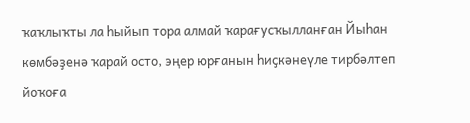ҡаҡлыҡты ла һыйып тора алмай ҡарағусҡылланған Йыһан көмбәҙенә ҡарай осто, эңер юрғанын һиҫкәнеүле тирбәлтеп йоҡоға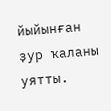йыйынған ҙур ҡаланы уятты.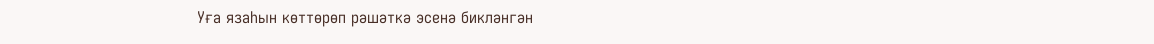Уға язаһын көттөрөп рәшәткә эсенә бикләнгән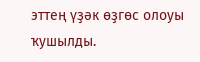эттең үҙәк өҙгөс олоуы ҡушылды.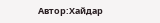Автор:Хайдар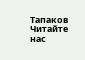Тапаков
Читайте нас